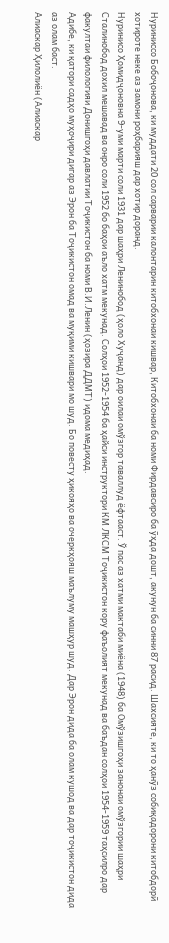Нуриниссо Бобоҷонова, ки муддати 20 сол сарварии калонтарин китобхонаи кишвар, Китобхонаи ба номи Фирдавсиро ба ӯҳда дошт, акунун ба синни 87 расид. Шахсияте, ки то ҳанӯз собиқадорони китобдорӣ хотироте неке аз замони роҳбарияш дар хотир доранд.
Нуринисо Ҳомидҷоновна 9-уми марти соли 1931 дар шаҳри Ленинобод (ҳоло Хуҷанд) дар оилаи омўзгор таваллуд ёфтааст. Ў пас аз хатми мактаби миёна (1948) ба Омўзишгоҳи занонаи омўзгории шаҳри Сталинобод дохил мешавад ва онро соли 1952 бо баҳои аъло хатм мекунад. Солҳои 1952-1954 ба ҳайси инструктори КМ ЛКСМ Тоҷикистон кору фаъолият мекунад ва баъдан солҳои 1954-1959 таҳсилро дар факултаи филологияи Донишгоҳи давлатии Тоҷикистон ба номи В.И.Ленин (ҳозира ДДМТ) идома медиҳад.
Адибе, ки қатори садҳо муҳоҷири дигар аз Эрон ба Тоҷикистон омад ва муқими кишвари мо шуд. Бо повесту ҳикояҳо ва очеркҳояш маълуму машҳур шуд. Дар Эрон дида ба олам кушод ва дар тоҷикистон дида аз олам баст.
Алиаскар Ҳилолиён (Алиаскар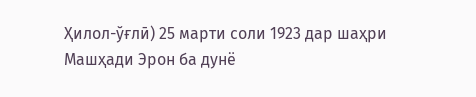Ҳилол-ўғлӣ) 25 марти соли 1923 дар шаҳри Машҳади Эрон ба дунё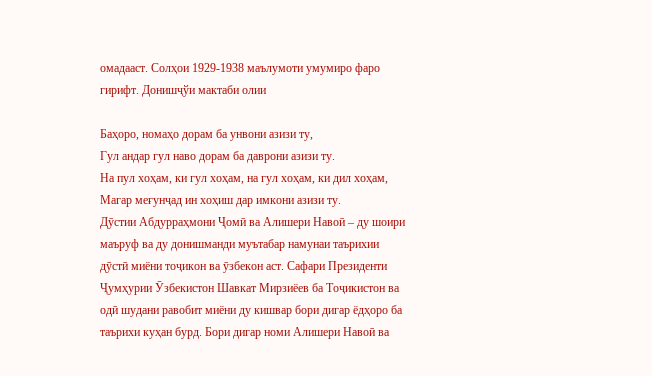омадааст. Солҳои 1929-1938 маълумоти умумиро фаро гирифт. Донишҷўи мактаби олии

Баҳоро, номаҳо дорам ба унвони азизи ту,
Гул андар гул наво дорам ба даврони азизи ту.
На пул хоҳам, ки гул хоҳам, на гул хоҳам, ки дил хоҳам,
Магар меғунҷад ин хоҳиш дар имкони азизи ту.
Дӯстии Абдурраҳмони Ҷомӣ ва Алишери Навоӣ – ду шоири маъруф ва ду донишманди муътабар намунаи таърихии дӯстӣ миёни тоҷикон ва ӯзбекон аст. Сафари Президенти Ҷумҳурии Ӯзбекистон Шавкат Мирзиёев ба Тоҷикистон ва одӣ шудани равобит миёни ду кишвар бори дигар ёдҳоро ба таърихи куҳан бурд. Бори дигар номи Алишери Навоӣ ва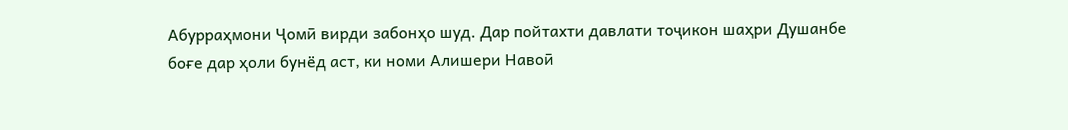Абурраҳмони Ҷомӣ вирди забонҳо шуд. Дар пойтахти давлати тоҷикон шаҳри Душанбе боғе дар ҳоли бунёд аст, ки номи Алишери Навоӣ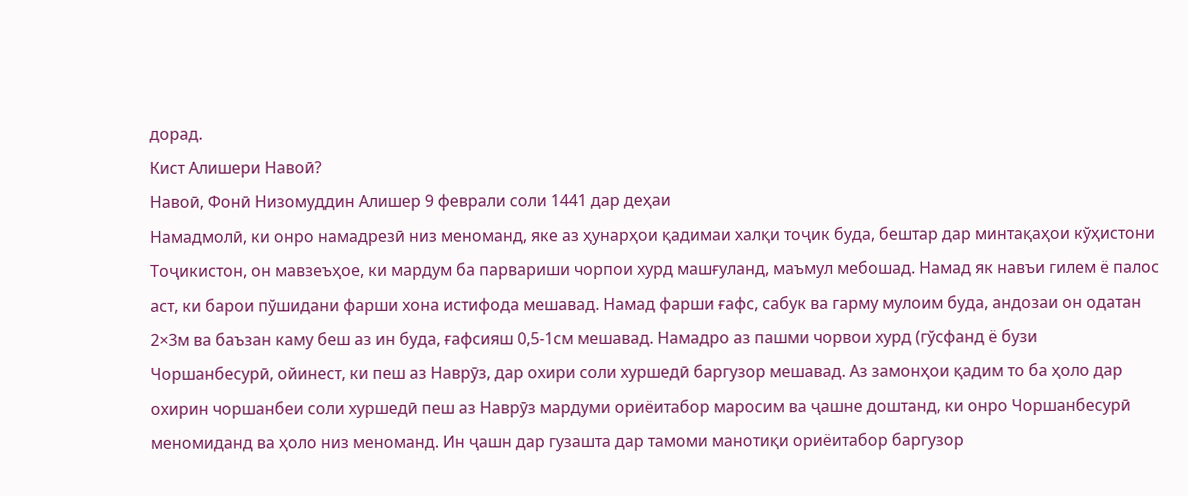дорад.
Кист Алишери Навоӣ?
Навоӣ, Фонӣ Низомуддин Алишер 9 феврали соли 1441 дар деҳаи
Намадмолӣ, ки онро намадрезӣ низ меноманд, яке аз ҳунарҳои қадимаи халқи тоҷик буда, бештар дар минтақаҳои кўҳистони Тоҷикистон, он мавзеъҳое, ки мардум ба парвариши чорпои хурд машғуланд, маъмул мебошад. Намад як навъи гилем ё палос аст, ки барои пўшидани фарши хона истифода мешавад. Намад фарши ғафс, сабук ва гарму мулоим буда, андозаи он одатан 2×3м ва баъзан каму беш аз ин буда, ғафсияш 0,5-1см мешавад. Намадро аз пашми чорвои хурд (гўсфанд ё бузи
Чоршанбесурӣ, ойинест, ки пеш аз Наврӯз, дар охири соли хуршедӣ баргузор мешавад. Аз замонҳои қадим то ба ҳоло дар охирин чоршанбеи соли хуршедӣ пеш аз Наврӯз мардуми ориёитабор маросим ва ҷашне доштанд, ки онро Чоршанбесурӣ меномиданд ва ҳоло низ меноманд. Ин ҷашн дар гузашта дар тамоми манотиқи ориёитабор баргузор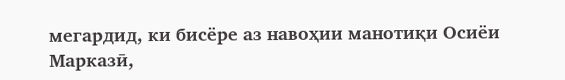мегардид, ки бисёре аз навоҳии манотиқи Осиёи Марказӣ,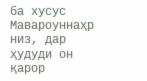ба хусус Мавароуннаҳр низ, дар ҳудуди он қарор